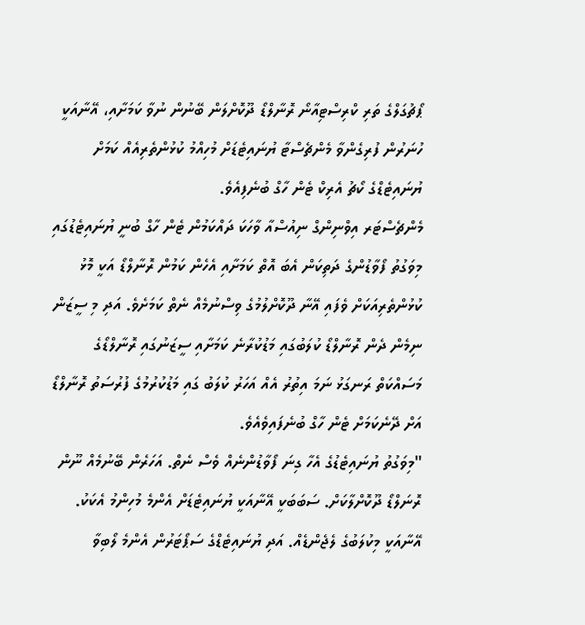ޕޯޗުގަލްގެ ތަރި ކްރިސްޓިއާނޯ ރޮނާލްޑޯ ދޫކޮށްލަން ބޭނުން ނުވާ ކަމަށާއި، އޭނާއަކީ ހުނަރުން ފުރިގެންވާ މެންޗެސްޓާ ޔުނައިޓެޑަށް މުހިއްމު ކުޅުންތެރިއެއް ކަމަށް ޔުނައިޓެޑްގެ ކޯޗު އެރިކް ޓެން ހާގް ބުނެފިއެވެ.
މެންޗެސްޓަރ އިވްނިންގް ނިއުސްއާ ވާހަކަ ދައްކަމުން ޓެން ހާގް ބުނީ ޔުނައިޓެޑުގައި މިވަގުތު ފޯވާޑުންގެ ދަތިކަން އެބަ އޮތް ކަމަށާއި އެހެން ކަމުން ރޮނާލްޑޯ އަކީ މޮޅު ކުޅުންތެރިއަކަށް ވެފައި އޭނާ ދޫކޮށްލުމުގެ ވިސްނުމެއް ނެތް ކަމަށެވެ. އަދި މި ސީޒަން ނިމެން ދެން ރޮނާލްޑޯ ކުލަބުގައި މަޑުކުރާނެ ކަމަށާއި ސީޒަނުގައި ރޮނާލްޑޯގެ މަސައްކަތް ރަނގަޅު ނަމަ އިތުރު އެއް އަހަރު ކުލަބު ގައި މަޑުކުރުމުގެ ފުރުސަތު ރޮނާލްޑޯ އަށް ދޭނެކަމަށް ޓެން ހާގް ބުނެފައިވެއެވެ.
"މިވަގުތު ޔުނައިޓެޑުގެ އެހާ ގިނަ ފޯވާޑުންނެއް ވެސް ނެތް. އަހަރެން ބޭނުމެއް ނޫން ރޮނަލްޑޯ ދޫކޮށްލާކަށް. ސަބަބަކީ އޭނާއަކީ ޔުނައިޓެޑަށް އެންމެ މުހިންމު އެކަކު. އޭނާއަކީ މިކުލަބުގެ ލެޖެންޑެއް. އަދި ޔުނައިޓެޑްގެ ސަޕޯޓަރުން އެންމެ ލޯބިވާ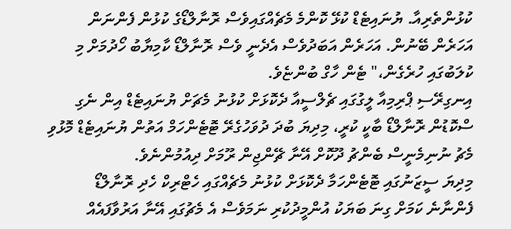ކުޅުންތެރިއާ. ޔުނައިޓެޑް ކުޅޭ ކޮންމެ މެޗެއްގައިވެސް ރޮނާލްޑޯގެ ކުޅުން ފެންނަން އަހަރެން ބޭނުން. އަހަރެން އަބަދުވެސް އެދެނީ ވެސް ރޮނާލްޑޯ ކާމިޔާބު ހޯދުމަށް މި ކުލަބުގައި ހުރެގެން،" ޓެން ހާގް ބުންޏެވެ.
އިނގިރޭސި ޕްރިމިއާ ލީގުގައި ޗެލްސީއާ ދެކޮޅަށް ކުޅުނު މެޗަށް ޔުނައިޓެޑް އިން ނެގި ސްކޮޑުން ރޮނާލްޑޯ ބާކީ ކުރީ، މިދިޔަ ބުދަ ދުވަހުގެރޭ ޓޮޓެންހަމް އަތުން ޔުނައިޓެޑް މޮޅުވި މެޗު ނުނިމެނީސް ބެންޗު ދޫކޮށް އޭނާ ޗޭންޖިން ރޫމަށް ދިއުމުންނެވެ.
މިދިޔަ ސީޒަނުގައި ޓޮޓެންހަމާ ދެކޮޅަށް ކުޅުނު މެޗެއްގައި ހެޓްރިކް ހެދި ރޮނާލްޑޯ ފެންނާނެ ކަމަށް ގިނަ ބަޔަކު އުންމީދުކުރި ނަމަވެސް އެ މެޗުގައި އޭނާ އަރުވާފައެއް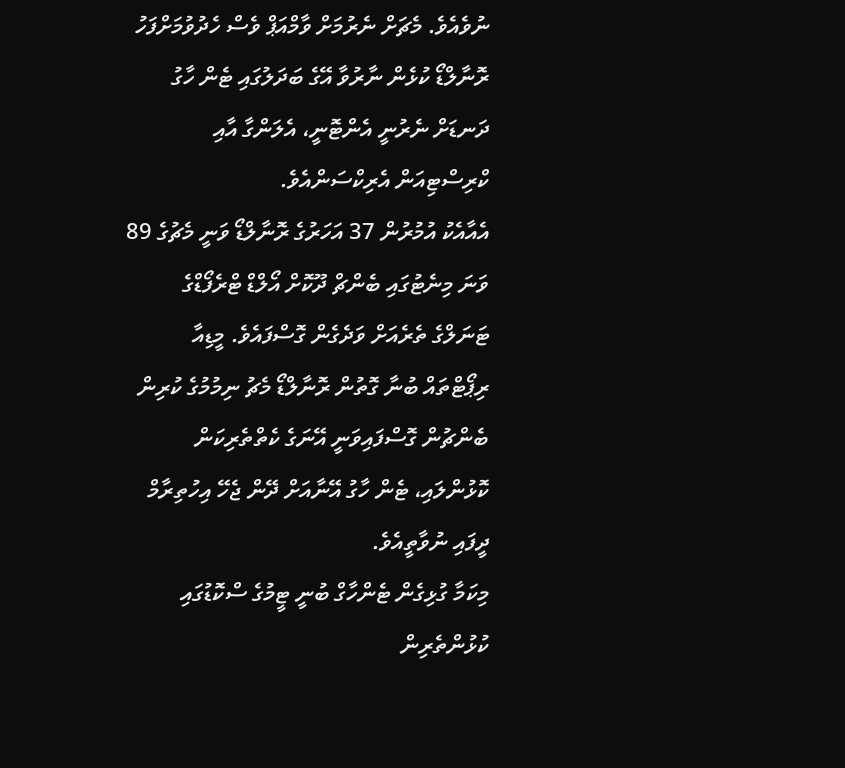ނުވެއެވެ. މެޗަށް ނެރުމަށް ވާމްއަޕް ވެސް ހެދުވުމަށްފަހު ރޮނާލްޑޯ ކުޅެން ނާރުވާ އޭގެ ބަދަލުގައި ޓެން ހާގު ދަނޑަށް ނެރުނީ އެންޓޮނީ، އެލަންގާ އާއި ކްރިސްޓިއަން އެރިކްސަންއެވެ.
އެއާއެކު އުމުރުން 37 އަހަރުގެ ރޮނާލްޑޯ ވަނީ މެޗުގެ 89 ވަނަ މިނެޓުގައި ބެންޗް ދޫކޮށް އޯލްޑް ޓްރެފޯޑްގެ ޓަނަލްގެ ތެރެއަށް ވަދެގެން ގޮސްފައެވެ. މީޑިއާ ރިޕޯޓްތައް ބުނާ ގޮތުން ރޮނާލްޑޯ މެޗު ނިމުމުގެ ކުރިން ބެންޗުން ގޮސްފައިވަނީ އޭނަގެ ކެތްތެރިކަން ކޮޅުންލައި، ޓެން ހާގު އޭނާއަށް ދޭން ޖެހޭ އިހުތިރާމް ދީފައި ނުވާތީއެވެ.
މިކަމާ ގުޅިގެން ޓެންހާގް ބުނީ ޓީމުގެ ސްކޮޑުގައި ކުޅުންތެރިން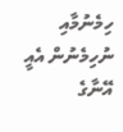ހިމެނުމާއި ނުހިމެނުން އެއީ އޭނާގެ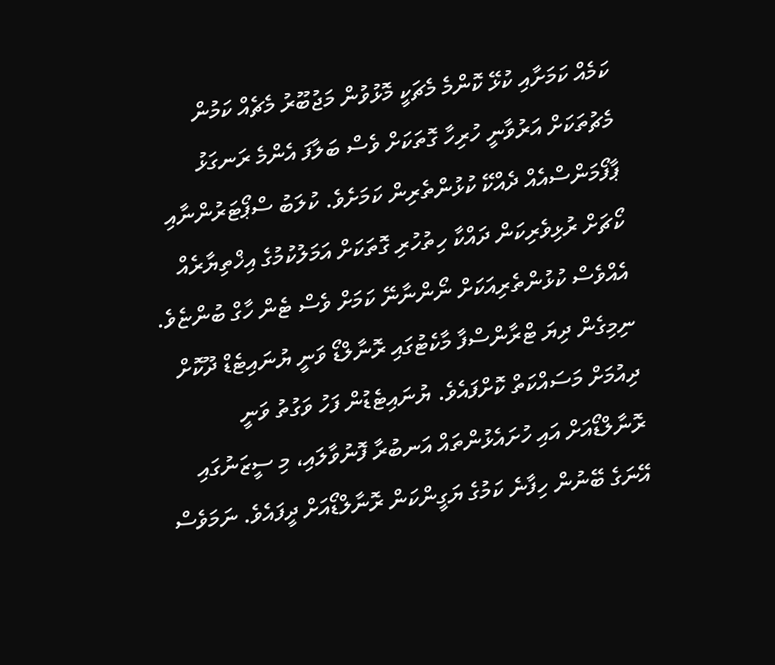ކަމެއް ކަމަށާއި ކުޅޭ ކޮންމެ މެޗަކީ މޮޅުވުން މަޖުބޫރު މެޗެއް ކަމުން މެޗުތަކަށް އަރުވާނީ ހުރިހާ ގޮތަކަށް ވެސް ބަލާފަ އެންމެ ރަނގަޅު ޕާފޯމަންސްއެއް ދެއްކޭ ކުޅުންތެރިން ކަމަށެވެ. ކުލަބު ސްޕޯޓަރުންނާއި ކޯޗަށް ރުޅިވެރިކަން ދައްކާ ހިތުހުރި ގޮތަކަށް އަމަލުކުމުގެ އިޚްތިޔާރެއް އެއްވެސް ކުޅުންތެރިއަކަށް ނޯންނާނޭ ކަމަށް ވެސް ޓެން ހާގް ބުންޏެވެ.
ނިމިގެން ދިޔަ ޓްރާންސްފާ މާކެޓުގައި ރޮނާލްޑޯ ވަނީ ޔުނައިޓެޑް ދޫކޮށް ދިއުމަށް މަސައްކަތް ކޮށްފައެވެ. ޔުނައިޓެޑުން ފަހު ވަގުތު ވަނީ ރޮނާލްޑޯއަށް އައި ހުށައެޅުންތައް އަނބުރާ ފޮނުވާލައި، މި ސީޒަނުގައި އޭނަގެ ބޭނުން ހިފާނެ ކަމުގެ ޔަގީންކަން ރޮނާލްޑޯއަށް ދީފައެވެ. ނަމަވެސް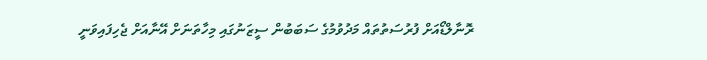ރޮނާލްޑޯއަށް ފުރުސަތުތައް މަދުވުމުގެ ސަބަބުން ސީޒަނުގައި މިހާތަނަށް އޭނާއަށް ޖެހިފައިވަނީ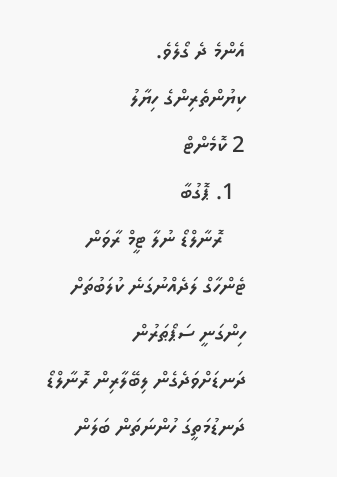އެންމެ ދެ ގޯލެވެ.
ކިޔުންތެރިންގެ ހިޔާލު
2 ކޮމެންޓް
  1. ޕޮގުބާ
    ރޮނާލްޑޯ ނުލާ ޓީމް ރާވަން ޓެންހާގް ލަދެއްނުގަނެ ކުލަބުތަށް ހިންގަނީ ސަޕޯޠަރުން ދަނޑަށްވަދެގެން ލިބޭލާރިން ރޮނާލްޑޯ ދަނޑުމަތީގަ ހުންނަތަން ބަލަން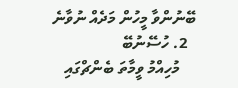ބޭނުންވާ މީހުން މަދެއް ނުވާނެ
  2. ހުސޭނުބޭ
    މުހިއްމު ވީމާތަ ބެންޗްގައި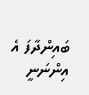ބައިންދާފަ އެ އިންނަނީ